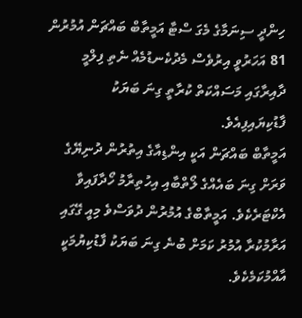ހިންދީ ސިނަމާގެ މެގަ ސްޓާ އަމީތާބް ބައްޗަން އުމުރުން 81 އަހަރުވީ އިރުވެސް މެދުކެނޑުމެއް ނެތި ފިލްމީ ދާއިރާގައި މަސައްކަތް ކުރާތީ ގިނަ ބަޔަކު ފާޑުކިޔައިފިއެވެ.
އަމީތާބް ބައްޗަން އަކީ އިންޑިއާގެ އިތުރުން ދުނިޔޭގެ ވަރަށް ގިނަ ބައެއްގެ ލޯތްބާއި އިހުތިރާމު ހޯދާފައިވާ އެކްޓަރެކެވެ. އަމީތާބްގެ އުމުރުން ދުވަސްވެ މިއީ ގޭގައި އަރާމުކުރާ އުމުރު ކަމަށް ބުނެ ގިނަ ބަޔަކު ފާޑުކިޔުމަކީ އާއްމުކަމެކެވެ.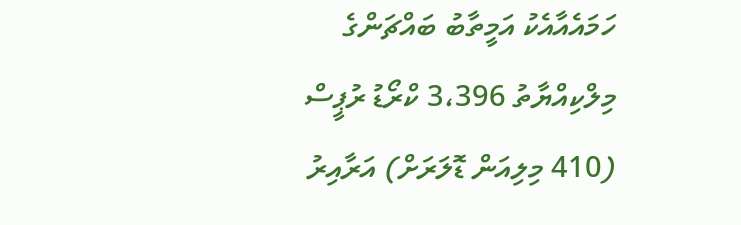ހަމައެއާއެކު އަމީތާބު ބައްޗަންގެ މިލްކިއްޔާތު 3،396 ކްރޯޑު ރުޕީސް (410 މިލިއަން ޑޮލަރަށް) އަރާއިރު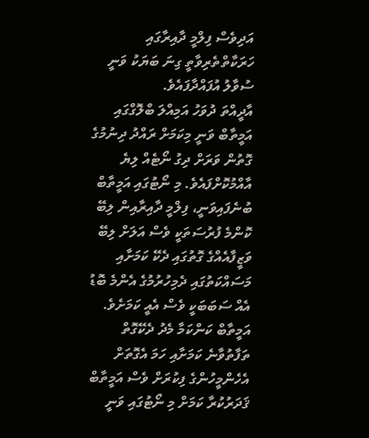އަދިވެސް ފިލްމީ ދާއިރާގައި ހަރަކާތްތެރިވާތީ ގިނަ ބަޔަކު ވަނީ ސުވާލު އުފައްދާފައެވެ.
އާދީއްތަ ދުވަހު އަމިއްލަ ބްލޮގްގައި އަމީތާބް ވަނީ މިކަމަށް ރައްދު ދިނުމުގެ ގޮތުން ވަރަށް ދިގު ނޯޓެއް ލިޔެ އާއްމުކޮށްފައެވެ. މި ނޯޓުގައި އަމީތާބް ބުނެފައިވަނީ، ފިލްމީ ދާއިރާއިން ލިބޭ ކޮންމެ ފުރުސަތަކީ ވެސް އަލަށް ލިބޭ ވަޒީފާއެއްގެ ގޮތުގައި ދެކޭ ކަމަށާއި މަސައްކަތުގައި ދެމިހުރުމުގެ އެންމެ ބޮޑު އެއް ސަބަބަކީ ވެސް އެއީ ކަމަށެވެ.
އަމީތާބް ކަންކަމާ މެދު ދެކޭގޮތް ތަފާތުވާނެ ކަމަށާއި ހަމަ އެގޮތަށް އެހެންމީހުންގެ ފިކުރަށް ވެސް އަމީތާބް ޤަދަރުކުރާ ކަމަށް މި ނޯޓުގައި ވަނީ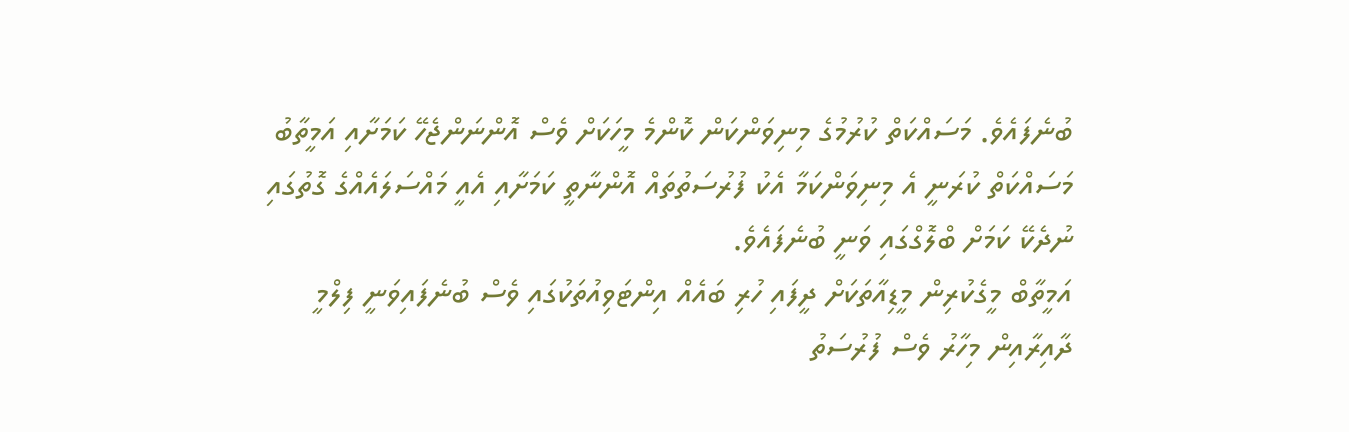ބުނެފައެވެ. މަސައްކަތް ކުރުމުގެ މިނިވަންކަން ކޮންމެ މީހަކަށް ވެސް އޮންނަންޖެހޭ ކަމަށާއި އަމީތާބު މަސައްކަތް ކުރަނީ އެ މިނިވަންކަމާ އެކު ފުރުސަތުތައް އޮންނާތީ ކަމަށާއި އެއީ މައްސަލައެއްގެ ގޮތުގައި ނުދެކޭ ކަމަށް ބްލޮގްގައި ވަނީ ބުނެފައެވެ.
އަމީތާބް މީގެކުރިން މީޑިއާތަކަށް ދީފައި ހުރި ބައެއް އިންޓަވިއުތަކުގައި ވެސް ބުނެފައިވަނީ ފިލްމީ ދާއިރާއިން މިހާރު ވެސް ފުރުސަތު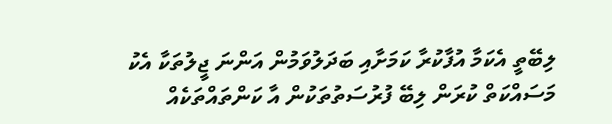ލިބޭތީ އެކަމާ އުފާކުރާ ކަމަށާއި ބަދަލުވަމުން އަންނަ ޖީލުތަކާ އެކު މަސައްކަތް ކުރަން ލިބޭ ފުރުސަތުތަކުން އާ ކަންތައްތަކެއް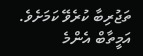ތަޖުރިބާ ކުރެވޭ ކަމަށެވެ.
އަމީތާބް އެންމެ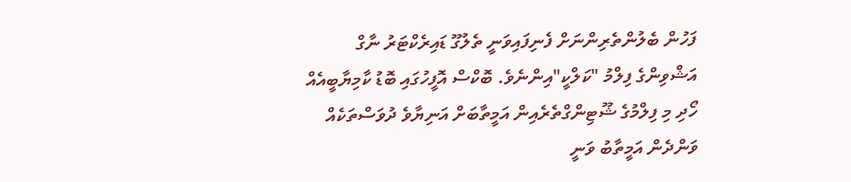ފަހުން ބެލުންތެރިންނަށް ފެނިފައިވަނީ ތެލުގޫ ޑައިރެކްޓަރު ނާގް އަޝްވިންގެ ފިލްމު "ކަލްކީ"އިންނެވެ. ބޮކްސް އޮފީހުގައި ބޮޑު ކާމިޔާބީއެއް ހޯދި މި ފިލްމުގެ ޝޫޓިންގްތެރެއިން އަމީތާބަށް އަނިޔާވެ ދުވަސްތަކެއް ވަންދެން އަމީތާބު ވަނީ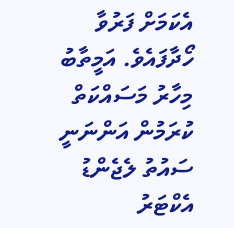އެކަމަށް ފަރުވާ ހޯދާފައެވެ. އަމީތާބު މިހާރު މަސައްކަތް ކުރަމުން އަންނަނީ ސައުތު ލެޖެންޑު އެކްޓަރު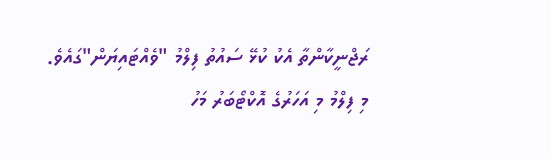ރަޖްނީކާންތާ އެކު ކުޅޭ ސައުތު ފިލްމު "ވެއްޓައިޔަން"ގައެވެ. މި ފިލްމު މި އަހަރުގެ އޮކްޓޯބަރު މަހު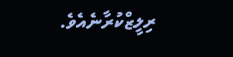ރިލީޒްކުރާނެއެވެ.